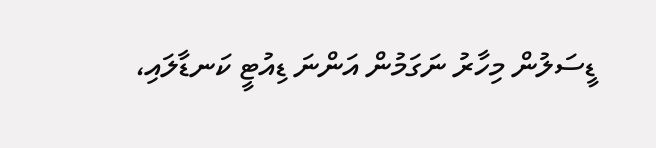ޑީސަލުން މިހާރު ނަގަމުން އަންނަ ޑިއުޓީ ކަނޑާލައި،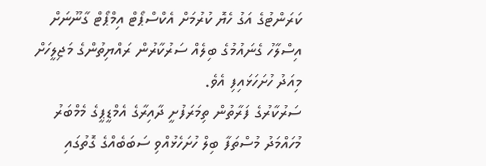ކަރަންޓުގެ އަގު ހެޔޮ ކުރުމަށް އެކްސްޕޯޓް އިމްޕޯޓް ގާނޫނަށް އިސްލާހު ގެނައުމުގެ ބިލެއް ސަރުކާރުން ރައްޔިތުންގެ މަޖިލީހަށް މިއަދު ހުށަހަޅައިފި އެވެ.
ސަރުކާރުގެ ފަރާތުން ތިމަރަފުށީ ދާއިރާގެ އެމްޑީޕީގެ މެމްބަރު މުހައްމަދު މުސްތަފާ ބިލް ހުށަހެޅުއްވި ސަބަބެއްގެ ގޮތުގައި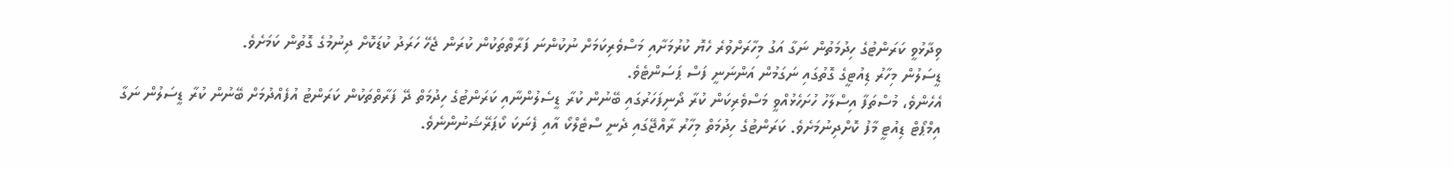ވިދާޅުވީ ކަރަންޓުގެ ހިދުމަތުން ނަގާ އަގު މިހާރަށްވުރެ ހެޔޮ ކުރުމަށާއި މަސްވެރިކަމަށް ނުކުންނަ ފަރާތްތަކުން ކުރަން ޖެހޭ ހަރަދު ކުޑަކޮށް ދިނުމުގެ ގޮތުން ކަމަށެވެ.
ޑީސަލުން މިހާރު ޑިއުޓީގެ ގޮތުގައި ނަގަމުން އަންނަނީ ފަސް ޕަސަންޓެވެ.
އެހެންވެ، މުސްތަފާ އިސްލާހު ހުށަހެޅުއްވީ މަސްވެރިކަން ކުރާ ދޯނިފަހަރުގައި ބޭނުން ކުރާ ޑީސެލުންނާއި ކަރަންޓުގެ ހިދުމަތް ދޭ ފަރާތްތަކުން ކަރަންޓު އުފެއްދުމަށް ބޭނުން ކުރާ ޑީސަލުން ނަގާ އިމްޕޯޓް ޑިއުޓީ މާފު ކޮށްދިނުމަށެވެ. ކަރަންޓުގެ ހިދުމަތް މިހާރު ރާއްޖޭގައި ދެނީ ސްޓެލްކޯ އާއި ފެނަކަ ކޯޕަރޭޝަނުންނެވެ.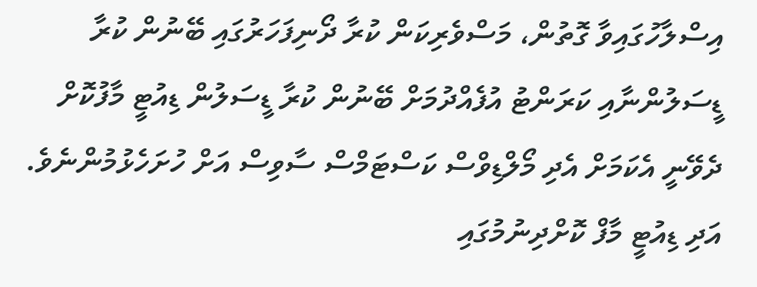އިސްލާހުގައިވާ ގޮތުން، މަސްވެރިކަން ކުރާ ދޯނިފަހަރުގައި ބޭނުން ކުރާ ޑީސަލުންނާއި ކަރަންޓު އުފެއްދުމަށް ބޭނުން ކުރާ ޑީސަލުން ޑިއުޓީ މާފުކޮށް ދެވޭނީ އެކަމަށް އެދި މޯލްޑިވްސް ކަސްޓަމްސް ސާވިސް އަށް ހުށަހެޅުމުންނެވެ. އަދި ޑިއުޓީ މާފް ކޮށްދިނުމުގައި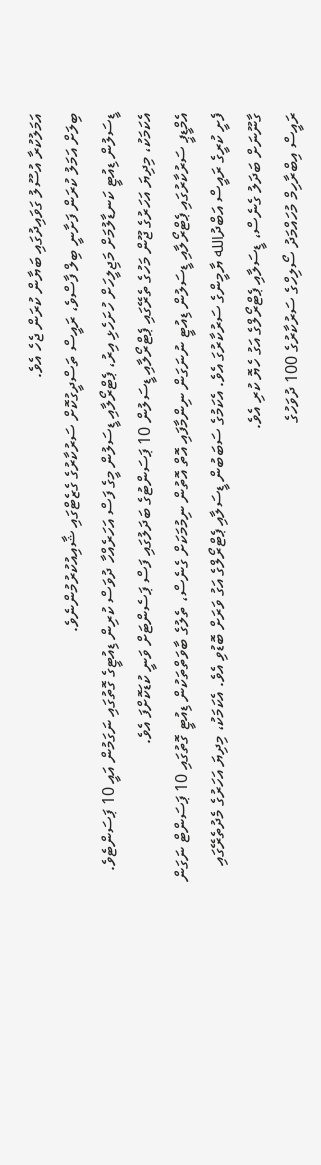އަމަލުކުރާ އުސޫލު ގަވައިދުގައި ބަޔާން ކުރަން ޖެހެ އެވެ.
ބިލަށް އަމަލު ކުރަން ފަށާނީ ބިލް ފާސްވެ، ރައީސް ތަސްދީގުކޮށް ސަރުކާރުގެ ގެޒެޓްގައި ޝާއިއުކުރުމުންނެވެ.
ޑީސަލުން ޑިއުޓީ ކަނޑާލުމަށް މަޖިލީހަށް ހުށަހެޅި އިރު، ޕެޓްރޯލާއި ޑީސަލުން މީގެ ފަސް އަހަރެއްހާ ދުވަސް ކުރިން ޑިއުޓީގެ ގޮތުގައި ނަގަމުން އައީ 10 ޕަސަންޓެވެ. އެކަމަކު، މިދިޔަ އަހަރުގެ ޖޫން މަހުގެ ތެރޭގައި ޕެޓްރޯލާއި ޑީސަލުން 10 ޕަސަންޓުގެ ބަދަލުގައި ފަސް ޕަސެންޓަށް ވަނީ ކުޑަކޮށްފަ އެވެ.
އެމްޑީޕީ ސަރުކާރުގައި ޕެޓްރޯލާއި ޑީސަލުން ޑިއުޓީ ނުނަގަން ނިންމާފައި އޮތް އޮތުން ނިމުމަކަށް ގެނެސް، ތެލުގެ ބާވަތްތަކުން ޑިއުޓީ ގޮތުގައި 10 ޕަސަންޓް ނަގަން ފެށީ ކުރީގެ ރައީސް އަބްދުالله ޔާމީންގެ ސަރުކާރުގަ އެވެ. އެކަމުގެ ސަބަބުން ޑީސަލާއި ޕެޓްރޯލްގެ އަގު ވަރަށް ބޮޑުވި އެވެ. އެކަމަކު، މިދިޔަ އަހަރުގެ މެދުތެރޭގައި ގާނޫނަށް ބަދަލު ގެނެސް، ޑީސަލާއި ޕެޓްރޯލްގެ އަގު ހެޔޮ ކުރި އެވެ.
ރައީސް އިބްރާހިމް މުހައްމަދު ސޯލިހްގެ ސަރުކާރުގެ 100 ދުވަހުގެ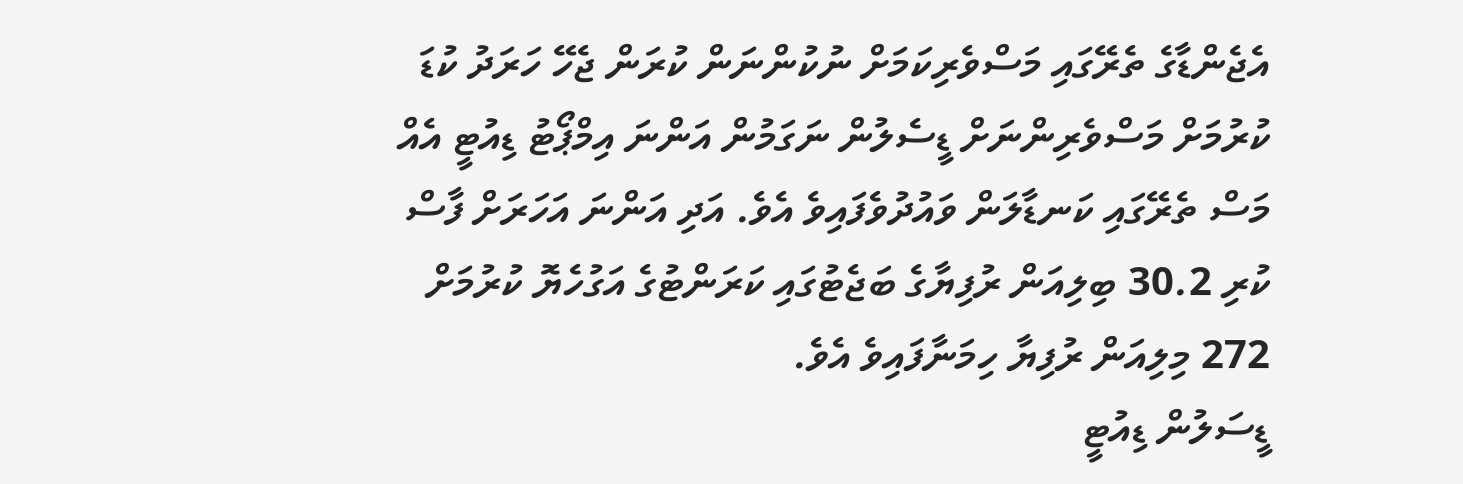އެޖެންޑާގެ ތެރޭގައި މަސްވެރިކަމަށް ނުކުންނަން ކުރަން ޖެހޭ ހަރަދު ކުޑަ ކުރުމަށް މަސްވެރިންނަށް ޑީސެލުން ނަގަމުން އަންނަ އިމްޕޯޓު ޑިއުޓީ އެއް މަސް ތެރޭގައި ކަނޑާލަން ވައުދުވެފައިވެ އެވެ. އަދި އަންނަ އަހަރަށް ފާސް ކުރި 30.2 ބިލިއަން ރުފިޔާގެ ބަޖެޓުގައި ކަރަންޓުގެ އަގުހެޔޮ ކުރުމަށް 272 މިލިއަން ރުފިޔާ ހިމަނާފައިވެ އެވެ.
ޑީސަލުން ޑިއުޓީ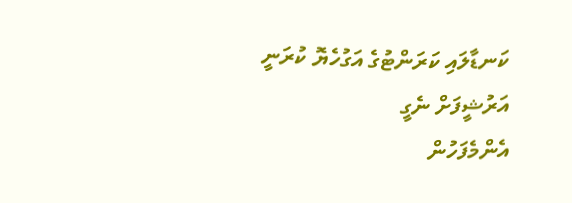ކަނޑާލައި ކަރަންޓުގެ އަގުހެޔޮ ކުރަނީ
އަރުޝީފަށް ނެގީ
އެންމެފަހުން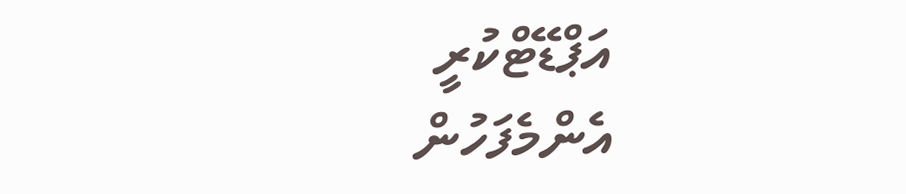އަޕްޑޭޓްކުރީ
އެންމެފަހުން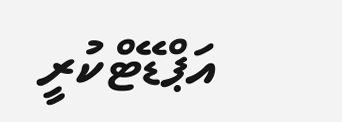އަޕްޑޭޓްކުރީ